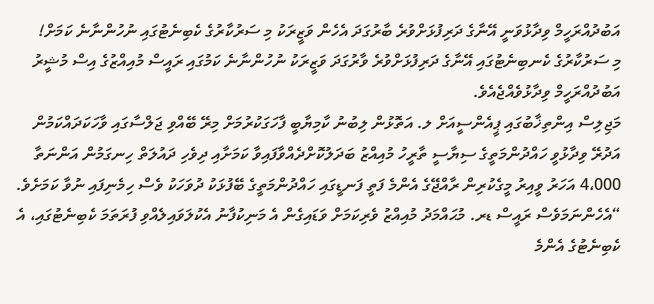އަބުދުއްރަހީމް ވިދާޅުވަނީ އޭނާގެ ދަރިފުޅަށްވުރެ ބާރުގަދަ އެހެން ވަޒީރަކު މި ސަރުކާރުގެ ކެބިނެޓުގައި ނުހުންނާނެ ކަމަށް!
މި ސަރުކާރުގެ ކެނބިނެޓުގައި އޭނާގެ ދަރިފުޅަށްވުރެ ވާރުގަދަ ވަޒީރަކު ނުހުންނާނެ ކަމުގައި ރައީސް މުއިއްޒުގެ އިސް މުޝީރު އަބުދުއްރަހީމް ވިދާޅުވެއްޖެއެވެ.
މަޖިލިސް އިންތިޚާބުގައި ޕީއެންސީއަށް ލ. އަތޮޅުން ލިބުނު ކާމިޔާބީ ފާހަގަކުރުމަށް މިރޭ ބޭއްވި ޖަލްސާގައި ވާހަކަދައްކަމުން އަދުރޭ ވިދާޅުވީ ހައްދުންމަތީގެ ސިޔާސީ ތާރީހު މުއިއްޒު ބަދަލުކޮށްދެއްވާފައިވާ ކަމަށާއި ދިވެހި ދައުލަތް ހިނގަމުން އަންނަތާ 4،000 އަހަރު ވީއިރު މީގެކުރިން ރާއްޖޭގެ އެންމެ ފަތީ ފަނޑީގައި ހައްދުންމަތީގެ ބޭފުޅަކު ދުވަހަކު ވެސް ހިމެނިފައި ނުވާ ކަމަށެވެ.
“އެހެންނަމަވެސް ރައީސް ޑރ. މުޙައްމަދު މުއިއްޒު ވެރިކަމަށް ވަޑައިގެން އެ މަނިކުފާނު އެކުލަވައިލެއްވި ފުރަތަމަ ކެބިނެޓުގައި، އެ ކެބިނެޓުގެ އެންމެ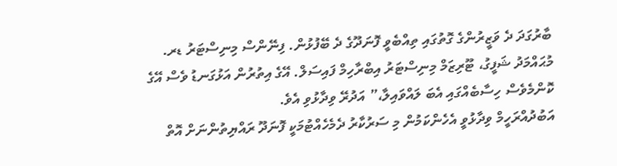ބާރުގަދަ ދެ ވަޒީރުންގެ ގޮތުގައި ތިއްބެވީ ފޮނަދޫގެ ދެ ބޭފުޅުން. ފިނޭންސް މިނިސްޓަރު ޑރ. މުޙައްމަދު ޝަފީގު، ޓޫރިޒަމް މިނިސްޓަރު އިބްރާހިމް ފައިސަލް. އޭގެ އިތުރުން އަޅުގަނޑު ވެސް އޭގެ ކޮންމެވެސް ހިސާބެއްގައި އެބަ ލައްވައިލާ،” އަދުރޭ ވިދާޅުވި އެވެ.
އަބުދުއްރަހީމް ވިދާޅުވީ އެހެންކަމުން މި ސަރުކާރު ދެމެހެއްޓުމަކީ ފޮނަދޫ ރައްޔިތުންނަށް އޮތް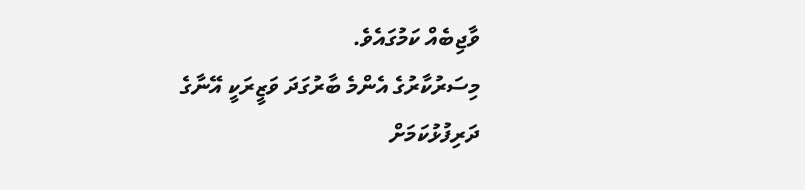ވާޖިބެއް ކަމުގައެވެ.
މިސަރުކާރުގެ އެންމެ ބާރުގަދަ ވަޒީރަކީ އޭނާގެ ދަރިފުޅުކަމަށް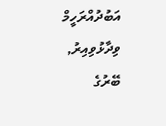އަބުދުއްރަހީމް ވިދާޅުވިއިރު, ބޭރުގެ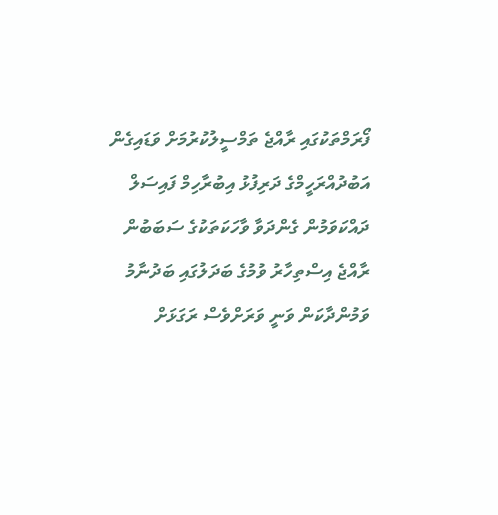ފޯރަމްތަކުގައި ރާއްޖެ ތަމްސީލުކުރުމަށް ވަޑައިގެން އަބުދުއްރަހީމްގެ ދަރިފުޅު އިބުރާހިމް ފައިސަލް ދައްކަވަމުން ގެންދަވާ ވާހަކަތަކުގެ ސަބަބުން ރާއްޖެ އިސްތިހާރު ވުމުގެ ބަދަލުގައި ބަދުނާމު ވަމުންދާކަން ވަނީ ވަރަށްވެސް ރަގަޅަށް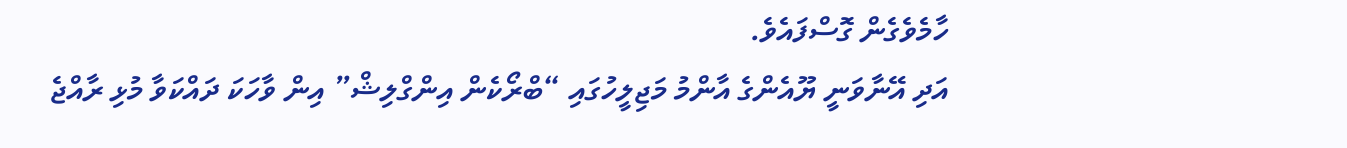ހާމެވެގެން ގޮސްފައެވެ.
އަދި އޭނާވަނީ ޔޫއެންގެ އާންމު މަޖިލީހުގައި “ބްރޯކެން އިންގްލިޝް” އިން ވާހަކަ ދައްކަވާ މުޅި ރާއްޖެ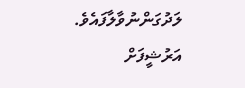ލަދުގަންނުވާލާފައެވެ.
އަރުޝީފަށް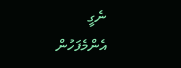ނެގީ
އެންމެފަހުން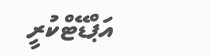އަޕްޑޭޓްކުރީ